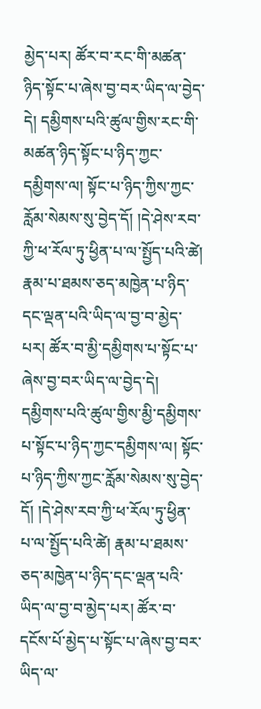མྱེད་པར། ཚོར་བ་རང་གི་མཚན་ཉིད་སྟོང་པ་ཞེས་བྱ་བར་ཡིད་ལ་བྱེད་དེ། དམྱིགས་པའི་ཚུལ་གྱིས་རང་གི་མཚན་ཉིད་སྟོང་པ་ཉིད་ཀྱང་དམྱིགས་ལ། སྟོང་པ་ཉིད་ཀྱིས་ཀྱང་རློམ་སེམས་སུ་བྱེད་དོ། །དེ་ཤེས་རབ་ཀྱི་ཕ་རོལ་ཏུ་ཕྱིན་པ་ལ་སྤྱོད་པའི་ཚེ། རྣམ་པ་ཐམས་ཅད་མཁྱེན་པ་ཉིད་དང་ལྡན་པའི་ཡིད་ལ་བྱ་བ་མྱེད་པར། ཚོར་བ་མྱི་དམྱིགས་པ་སྟོང་པ་ཞེས་བྱ་བར་ཡིད་ལ་བྱེད་དེ། དམྱིགས་པའི་ཚུལ་གྱིས་མྱི་དམྱིགས་པ་སྟོང་པ་ཉིད་ཀྱང་དམྱིགས་ལ། སྟོང་པ་ཉིད་ཀྱིས་ཀྱང་རློམ་སེམས་སུ་བྱེད་དོ། །དེ་ཤེས་རབ་ཀྱི་ཕ་རོལ་ཏུ་ཕྱིན་པ་ལ་སྤྱོད་པའི་ཚེ། རྣམ་པ་ཐམས་ཅད་མཁྱེན་པ་ཉིད་དང་ལྡན་པའི་ཡིད་ལ་བྱ་བ་མྱེད་པར། ཚོར་བ་དངོས་པོ་མྱེད་པ་སྟོང་པ་ཞེས་བྱ་བར་ཡིད་ལ་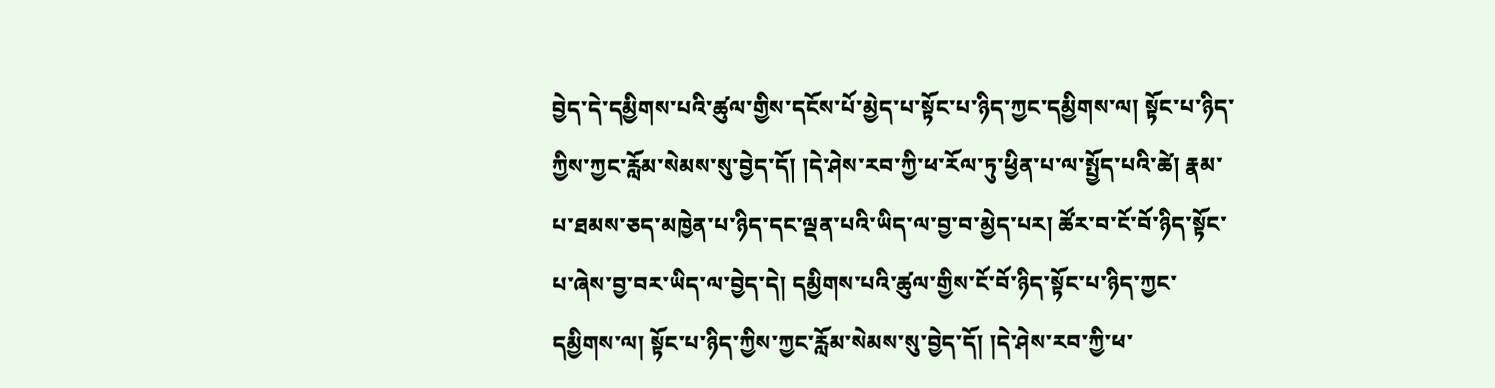བྱེད་དེ་དམྱིགས་པའི་ཚུལ་གྱིས་དངོས་པོ་མྱེད་པ་སྟོང་པ་ཉིད་ཀྱང་དམྱིགས་ལ། སྟོང་པ་ཉིད་ཀྱིས་ཀྱང་རློམ་སེམས་སུ་བྱེད་དོ། །དེ་ཤེས་རབ་ཀྱི་ཕ་རོལ་ཏུ་ཕྱིན་པ་ལ་སྤྱོད་པའི་ཚེ། རྣམ་པ་ཐམས་ཅད་མཁྱེན་པ་ཉིད་དང་ལྡན་པའི་ཡིད་ལ་བྱ་བ་མྱེད་པར། ཚོར་བ་ངོ་བོ་ཉིད་སྟོང་པ་ཞེས་བྱ་བར་ཡིད་ལ་བྱེད་དེ། དམྱིགས་པའི་ཚུལ་གྱིས་ངོ་བོ་ཉིད་སྟོང་པ་ཉིད་ཀྱང་དམྱིགས་ལ། སྟོང་པ་ཉིད་ཀྱིས་ཀྱང་རློམ་སེམས་སུ་བྱེད་དོ། །དེ་ཤེས་རབ་ཀྱི་ཕ་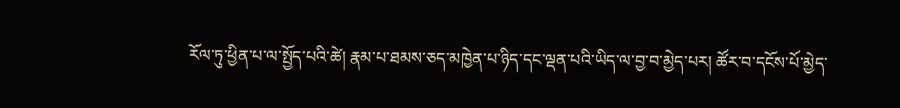རོལ་ཏུ་ཕྱིན་པ་ལ་སྤྱོད་པའི་ཚེ། རྣམ་པ་ཐམས་ཅད་མཁྱེན་པ་ཉིད་དང་ལྡན་པའི་ཡིད་ལ་བྱ་བ་མྱེད་པར། ཚོར་བ་དངོས་པོ་མྱེད་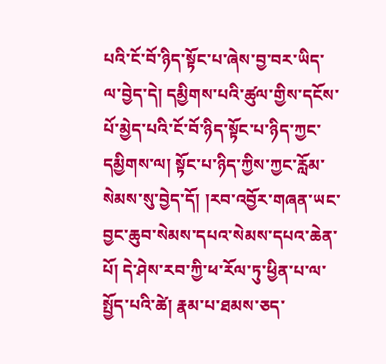པའི་ངོ་བོ་ཉིད་སྟོང་པ་ཞེས་བྱ་བར་ཡིད་ལ་བྱེད་དེ། དམྱིགས་པའི་ཚུལ་གྱིས་དངོས་པོ་མྱེད་པའི་ངོ་བོ་ཉིད་སྟོང་པ་ཉིད་ཀྱང་དམྱིགས་ལ། སྟོང་པ་ཉིད་ཀྱིས་ཀྱང་རློམ་སེམས་སུ་བྱེད་དོ། །རབ་འབྱོར་གཞན་ཡང་བྱང་ཆུབ་སེམས་དཔའ་སེམས་དཔའ་ཆེན་པོ། དེ་ཤེས་རབ་ཀྱི་ཕ་རོལ་ཏུ་ཕྱིན་པ་ལ་སྤྱོད་པའི་ཚེ། རྣམ་པ་ཐམས་ཅད་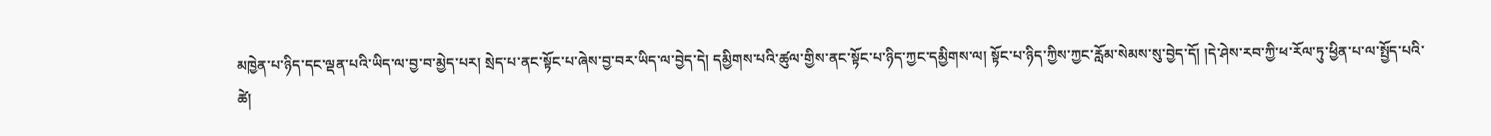མཁྱེན་པ་ཉིད་དང་ལྡན་པའི་ཡིད་ལ་བྱ་བ་མྱེད་པར། སྲེད་པ་ནང་སྟོང་པ་ཞེས་བྱ་བར་ཡིད་ལ་བྱེད་དེ། དམྱིགས་པའི་ཚུལ་གྱིས་ནང་སྟོང་པ་ཉིད་ཀྱང་དམྱིགས་ལ། སྟོང་པ་ཉིད་ཀྱིས་ཀྱང་རློམ་སེམས་སུ་བྱེད་དོ། །དེ་ཤེས་རབ་ཀྱི་ཕ་རོལ་ཏུ་ཕྱིན་པ་ལ་སྤྱོད་པའི་ཚེ།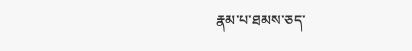རྣམ་པ་ཐམས་ཅད་